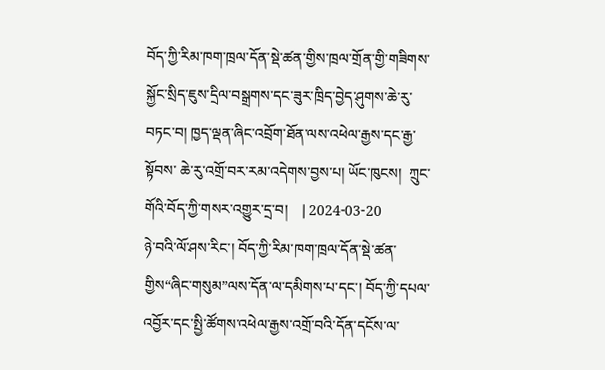བོད་ཀྱི་རིམ་ཁག་ཁྲལ་དོན་སྡེ་ཚན་གྱིས་ཁྲལ་གྲོན་གྱི་གཟིགས་སྐྱོང་སྲིད་ཇུས་དྲིལ་བསྒྲགས་དང་ཟུར་ཁྲིད་བྱེད་ཤུགས་ཆེ་རུ་བཏང་བ། ཁྱད་ལྡན་ཞིང་འབྲོག་ཐོན་ལས་འཕེལ་རྒྱས་དང་རྒྱ་སྟོབས་ ཆེ་རུ་འགྲོ་བར་རམ་འདེགས་བྱས་པ། ཡོང་ཁུངས།  ཀྲུང་གོའི་བོད་ཀྱི་གསར་འགྱུར་དྲ་བ།    | 2024-03-20
ཉེ་བའི་ལོ་ཤས་རིང་། བོད་ཀྱི་རིམ་ཁག་ཁྲལ་དོན་སྡེ་ཚན་གྱིས“ཞིང་གསུམ”ལས་དོན་ལ་དམིགས་པ་དང་། བོད་ཀྱི་དཔལ་འབྱོར་དང་སྤྱི་ཚོགས་འཕེལ་རྒྱས་འགྲོ་བའི་དོན་དངོས་ལ་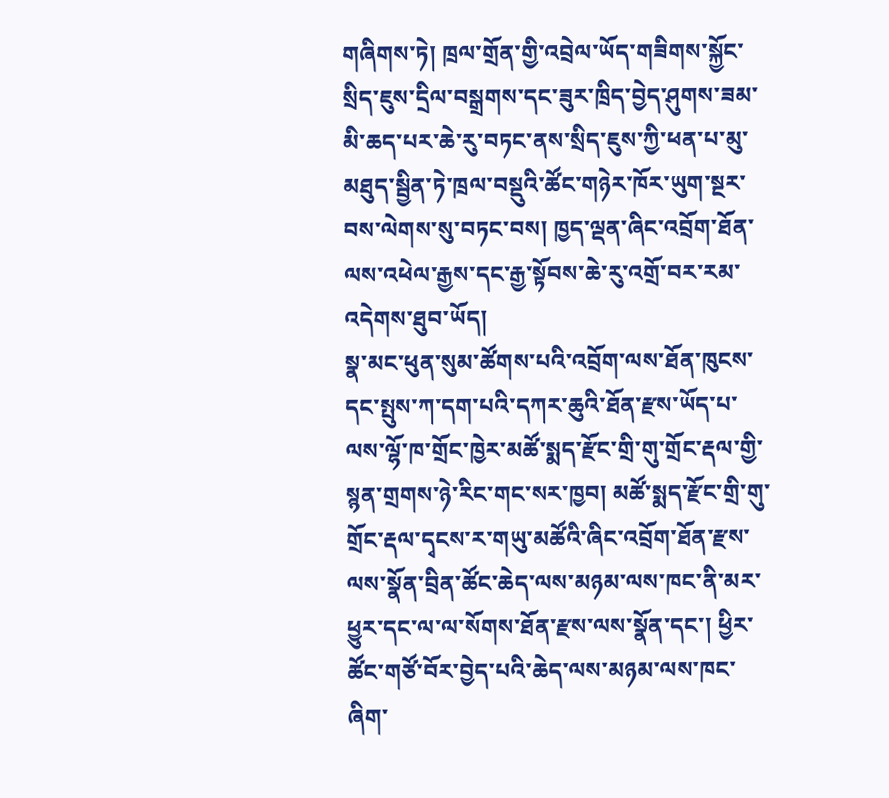གཞིགས་ཏེ། ཁྲལ་གྲོན་གྱི་འབྲེལ་ཡོད་གཟིགས་སྐྱོང་སྲིད་ཇུས་དྲིལ་བསྒྲགས་དང་ཟུར་ཁྲིད་བྱེད་ཤུགས་ཟམ་མི་ཆད་པར་ཆེ་རུ་བཏང་ནས་སྲིད་ཇུས་ཀྱི་ཕན་པ་མུ་མཐུད་སྦྱིན་ཏེ་ཁྲལ་བསྡུའི་ཚོང་གཉེར་ཁོར་ཡུག་སྔར་བས་ལེགས་སུ་བཏང་བས། ཁྱད་ལྡན་ཞིང་འབྲོག་ཐོན་ལས་འཕེལ་རྒྱས་དང་རྒྱ་སྟོབས་ཆེ་རུ་འགྲོ་བར་རམ་འདེགས་ཐུབ་ཡོད།
སྣ་མང་ཕུན་སུམ་ཚོགས་པའི་འབྲོག་ལས་ཐོན་ཁུངས་དང་སྤུས་ཀ་དག་པའི་དཀར་ཆུའི་ཐོན་རྫས་ཡོད་པ་ལས་ལྷོ་ཁ་གྲོང་ཁྱེར་མཚོ་སྨད་རྫོང་གྲི་གུ་གྲོང་རྡལ་གྱི་སྙན་གྲགས་ཉེ་རིང་གང་སར་ཁྱབ། མཚོ་སྨད་རྫོང་གྲི་གུ་གྲོང་རྡལ་དྭངས་ར་གཡུ་མཚོའི་ཞིང་འབྲོག་ཐོན་རྫས་ལས་སྣོན་བྲིན་ཚོང་ཆེད་ལས་མཉམ་ལས་ཁང་ནི་མར་ཕྱུར་དང་ལ་ལ་སོགས་ཐོན་རྫས་ལས་སྣོན་དང་། ཕྱིར་ཚོང་གཙོ་བོར་བྱེད་པའི་ཆེད་ལས་མཉམ་ལས་ཁང་ཞིག་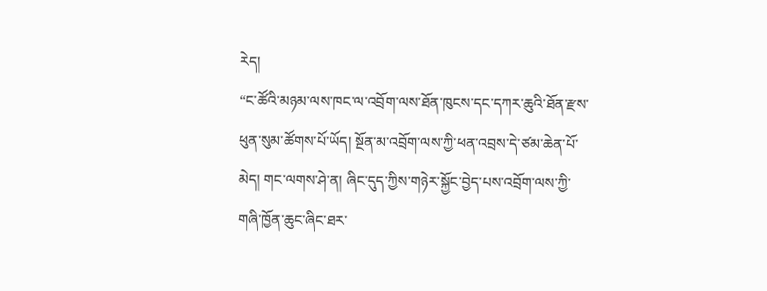རེད།
“ང་ཚོའི་མཉམ་ལས་ཁང་ལ་འབྲོག་ལས་ཐོན་ཁུངས་དང་དཀར་ཆུའི་ཐོན་རྫས་ཕུན་སུམ་ཚོགས་པོ་ཡོད། སྔོན་མ་འབྲོག་ལས་ཀྱི་ཕན་འབྲས་དེ་ཙམ་ཆེན་པོ་མེད། གང་ལགས་ཤེ་ན། ཞིང་དུད་ཀྱིས་གཉེར་སྐྱོང་བྱེད་པས་འབྲོག་ལས་ཀྱི་གཞི་ཁྱོན་ཆུང་ཞིང་ཐར་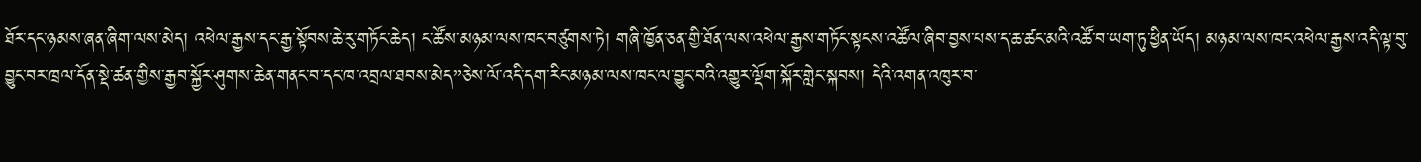ཐོར་དང་ཉམས་ཞན་ཞིག་ལས་མེད། འཕེལ་རྒྱས་དང་རྒྱ་སྟོབས་ཆེ་རུ་གཏོང་ཆེད། ང་ཚོས་མཉམ་ལས་ཁང་བཙུགས་ཏེ། གཞི་ཁྱོན་ཅན་གྱི་ཐོན་ལས་འཕེལ་རྒྱས་གཏོང་སྟངས་འཚོལ་ཞིབ་བྱས་པས་ད་ཆ་ཚང་མའི་འཚོ་བ་ཡག་ཏུ་ཕྱིན་ཡོད། མཉམ་ལས་ཁང་འཕེལ་རྒྱས་འདི་ལྟ་བུ་བྱུང་བར་ཁྲལ་དོན་སྡེ་ཚན་གྱིས་རྒྱབ་སྐྱོར་ཤུགས་ཆེན་གནང་བ་དང་ཁ་འབྲལ་ཐབས་མེད”ཅེས་ལོ་འདི་དག་རིང་མཉམ་ལས་ཁང་ལ་བྱུང་བའི་འགྱུར་ལྡོག་སྐོར་གླེང་སྐབས། དེའི་འགན་འཁུར་བ་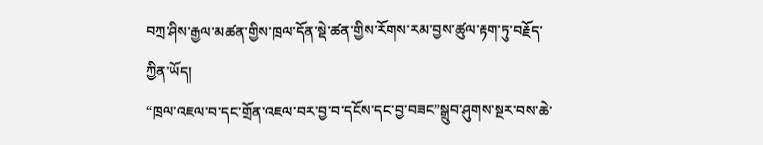བཀྲ་ཤིས་རྒྱལ་མཚན་གྱིས་ཁྲལ་དོན་སྡེ་ཚན་གྱིས་རོགས་རམ་བྱས་ཚུལ་རྟག་ཏུ་བརྗོད་ཀྱིན་ཡོད།
“ཁྲལ་འཇལ་བ་དང་གྲོན་འཇལ་བར་བྱ་བ་དངོས་དང་བྱ་བཟང”སྒྲུབ་ཤུགས་སྔར་བས་ཆེ་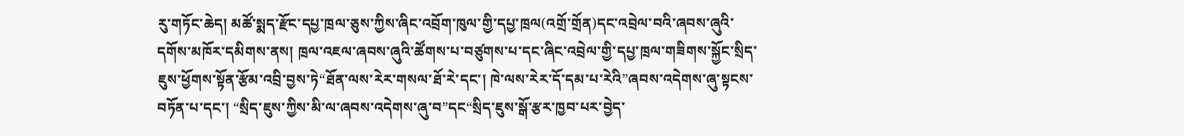རུ་གཏོང་ཆེད། མཚོ་སྨད་རྫོང་དཔྱ་ཁྲལ་ཅུས་ཀྱིས་ཞིང་འབྲོག་ཁུལ་གྱི་དཔྱ་ཁྲལ(འགྲོ་གྲོན)དང་འབྲེལ་བའི་ཞབས་ཞུའི་དགོས་མཁོར་དམིགས་ནས། ཁྲལ་འཇལ་ཞབས་ཞུའི་ཚོགས་པ་བཙུགས་པ་དང་ཞིང་འབྲེལ་གྱི་དཔྱ་ཁྲལ་གཟིགས་སྐྱོང་སྲིད་ཇུས་ཕྱོགས་སྟོན་རྩོམ་འབྲི་བྱས་ཏེ“ཐོན་ལས་རེར་གསལ་ཐོ་རེ་དང་། ཁེ་ལས་རེར་དོ་དམ་པ་རེའི”ཞབས་འདེགས་ཞུ་སྟངས་བཏོན་པ་དང་། “སྲིད་ཇུས་ཀྱིས་མི་ལ་ཞབས་འདེགས་ཞུ་བ”དང“སྲིད་ཇུས་སྒོ་རྩར་ཁྱབ་པར་བྱེད་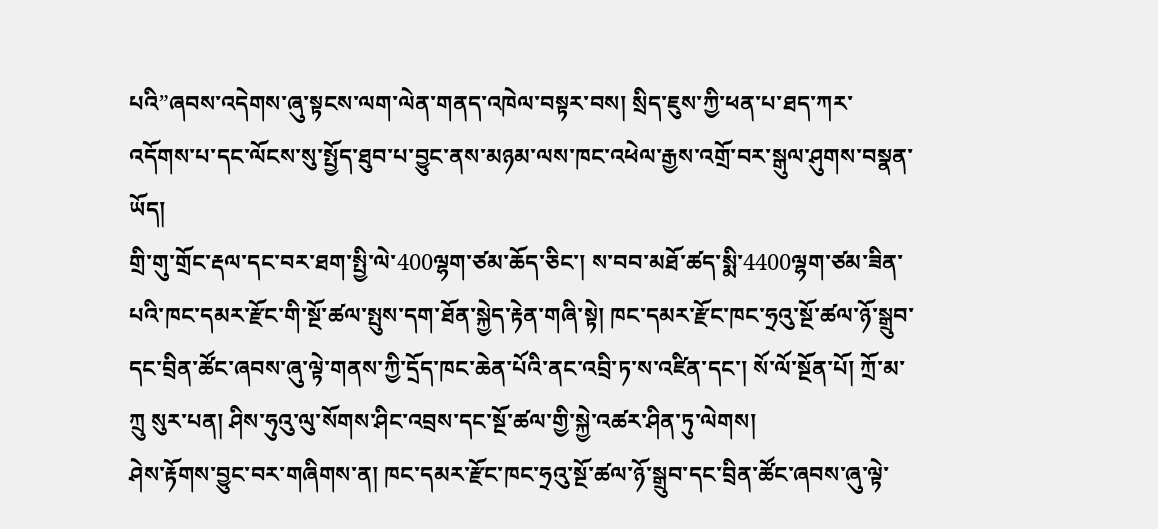པའི”ཞབས་འདེགས་ཞུ་སྟངས་ལག་ལེན་གནད་འཁེལ་བསྟར་བས། སྲིད་ཇུས་ཀྱི་ཕན་པ་ཐད་ཀར་འདོགས་པ་དང་ལོངས་སུ་སྤྱོད་ཐུབ་པ་བྱུང་ནས་མཉམ་ལས་ཁང་འཕེལ་རྒྱས་འགྲོ་བར་སྒུལ་ཤུགས་བསྣན་ཡོད།
གྲི་གུ་གྲོང་རྡལ་དང་བར་ཐག་སྤྱི་ལེ་400ལྷག་ཙམ་ཆོད་ཅིང་། ས་བབ་མཐོ་ཚད་སྨི་4400ལྷག་ཙམ་ཟིན་པའི་ཁང་དམར་རྫོང་གི་སྔོ་ཚལ་སྤུས་དག་ཐོན་སྐྱེད་རྟེན་གཞི་སྟེ། ཁང་དམར་རྫོང་ཁང་ཧྲའུ་སྔོ་ཚལ་ཉོ་སྒྲུབ་དང་བྲིན་ཚོང་ཞབས་ཞུ་ལྟེ་གནས་ཀྱི་དྲོད་ཁང་ཆེན་པོའི་ནང་འབྲི་ཏ་ས་འཛིན་དང་། སོ་ལོ་སྔོན་པོ། ཀྲོ་མ་ཀྲུ སུར་པན། ཤིས་ཧུའུ་ལུ་སོགས་ཤིང་འབྲས་དང་སྔོ་ཚལ་གྱི་སྐྱེ་འཚར་ཤིན་ཏུ་ལེགས།
ཤེས་རྟོགས་བྱུང་བར་གཞིགས་ན། ཁང་དམར་རྫོང་ཁང་ཧྲའུ་སྔོ་ཚལ་ཉོ་སྒྲུབ་དང་བྲིན་ཚོང་ཞབས་ཞུ་ལྟེ་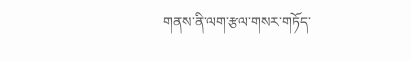གནས་ནི་ལག་རྩལ་གསར་གཏོད་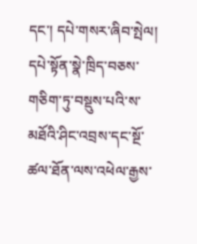དང་། དཔེ་གསར་ཞིབ་སྤེལ། དཔེ་སྟོན་སྣེ་ཁྲིད་བཅས་གཅིག་ཏུ་བསྡུས་པའི་ས་མཐོའི་ཤིང་འབྲས་དང་སྔོ་ཚལ་ཐོན་ལས་འཕེལ་རྒྱས་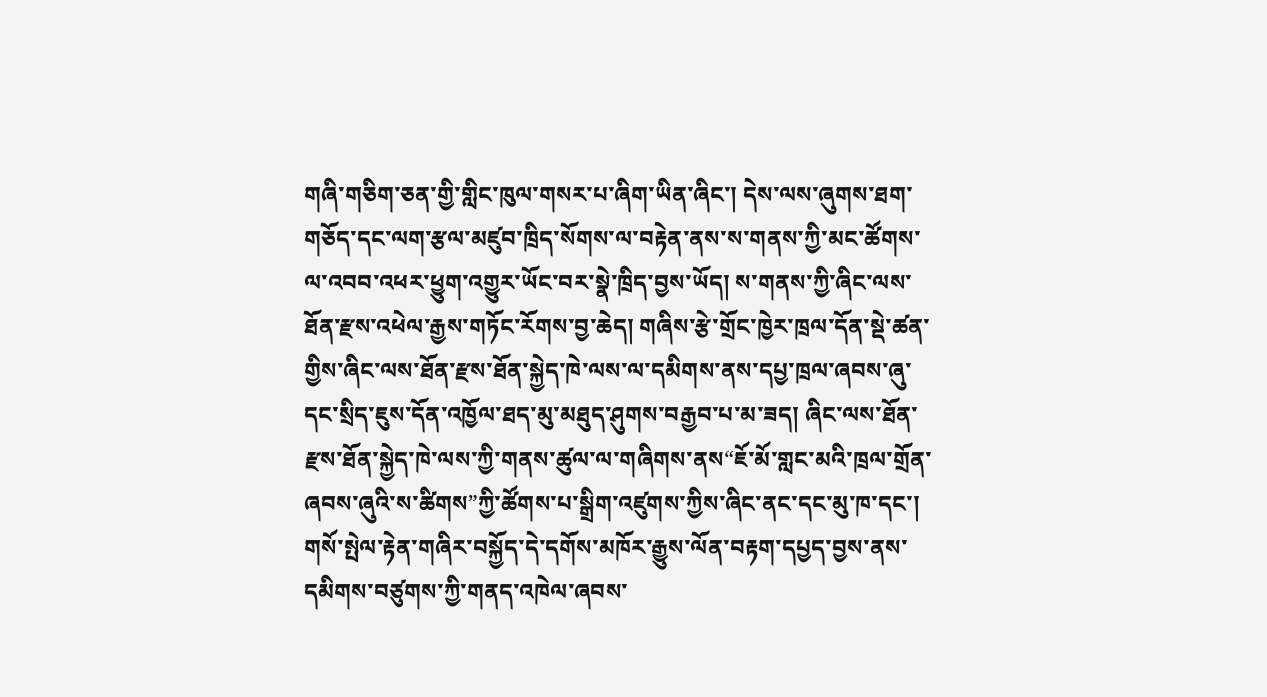གཞི་གཅིག་ཅན་གྱི་གླིང་ཁུལ་གསར་པ་ཞིག་ཡིན་ཞིང་། དེས་ལས་ཞུགས་ཐག་གཅོད་དང་ལག་རྩལ་མཛུབ་ཁྲིད་སོགས་ལ་བརྟེན་ནས་ས་གནས་ཀྱི་མང་ཚོགས་ལ་འབབ་འཕར་ཕྱུག་འགྱུར་ཡོང་བར་སྣེ་ཁྲིད་བྱས་ཡོད། ས་གནས་ཀྱི་ཞིང་ལས་ཐོན་རྫས་འཕེལ་རྒྱས་གཏོང་རོགས་བྱ་ཆེད། གཞིས་རྩེ་གྲོང་ཁྱེར་ཁྲལ་དོན་སྡེ་ཚན་གྱིས་ཞིང་ལས་ཐོན་རྫས་ཐོན་སྐྱེད་ཁེ་ལས་ལ་དམིགས་ནས་དཔྱ་ཁྲལ་ཞབས་ཞུ་དང་སྲིད་ཇུས་དོན་འཁྱོལ་ཐད་མུ་མཐུད་ཤུགས་བརྒྱབ་པ་མ་ཟད། ཞིང་ལས་ཐོན་རྫས་ཐོན་སྐྱེད་ཁེ་ལས་ཀྱི་གནས་ཚུལ་ལ་གཞིགས་ནས“ཇོ་མོ་གླང་མའི་ཁྲལ་གྲོན་ཞབས་ཞུའི་ས་ཚིགས”ཀྱི་ཚོགས་པ་སྒྲིག་འཛུགས་ཀྱིས་ཞིང་ནང་དང་མུ་ཁ་དང་། གསོ་སྤེལ་རྟེན་གཞིར་བསྐྱོད་དེ་དགོས་མཁོར་རྒྱུས་ལོན་བརྟག་དཔྱད་བྱས་ནས་དམིགས་བཙུགས་ཀྱི་གནད་འཁེལ་ཞབས་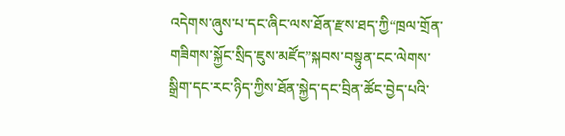འདེགས་ཞུས་པ་དང་ཞིང་ལས་ཐོན་རྫས་ཐད་ཀྱི“ཁྲལ་གྲོན་གཟིགས་སྐྱོང་སྲིད་ཇུས་མཛོད”སྐབས་བསྟུན་ངང་ལེགས་སྒྲིག་དང་རང་ཉིད་ཀྱིས་ཐོན་སྐྱེད་དང་བྲིན་ཚོང་བྱེད་པའི་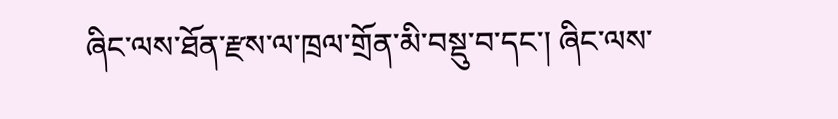ཞིང་ལས་ཐོན་རྫས་ལ་ཁྲལ་གྲོན་མི་བསྡུ་བ་དང་། ཞིང་ལས་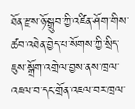ཐོན་རྫས་ཉོ་སྒྲུབ་ཀྱི་འཛིན་ཤོག་གིས་ཚབ་འཐེན་བྱེད་པ་སོགས་ཀྱི་སྲིད་ཇུས་སྒྲོག་འགྲེལ་བྱས་ནས་ཁྲལ་འཇལ་བ་དང་གྲོན་འཇལ་བར་ཁྲལ་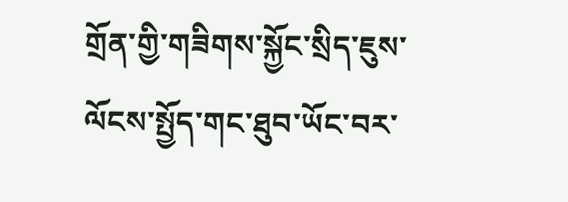གྲོན་གྱི་གཟིགས་སྐྱོང་སྲིད་ཇུས་ལོངས་སྤྱོད་གང་ཐུབ་ཡོང་བར་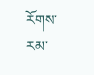རོགས་རམ་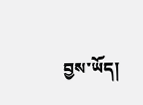བྱས་ཡོད།